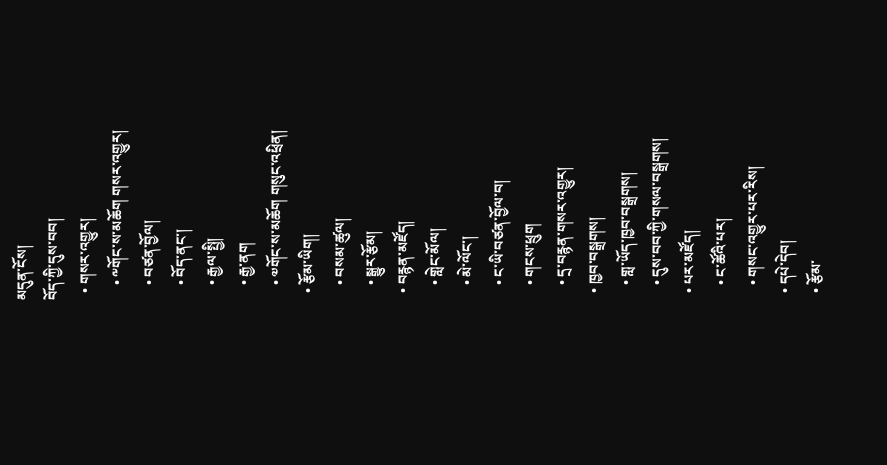མདུན་ངོས།
བོད་ཀྱི་དུས་བབ།
  • གསར་འགྱུར།
    • ༸གོང་ས་མཆོག གསར་འགྱུར།
    • བཙན་བྱོལ།
    • བོད་ནང་།
    • རྒྱལ་སྤྱི།
    • རྒྱ་ནག
    • ༧གོང་ས་མཆོག གསུང་འཕྲིན།
  • རྩོམ་ཡིག།
    • བསམ་ཚུལ།
    • སྒྱུར་རྩོམ།
  • བརྙན་མཛོད།
    • གླེང་མོལ།
    • མེ་ལོང་།
    • ང་ཡི་བཙན་བྱོལ་བ།
    • གངས་ཕྲུག
    • དྲ་བརྙན་གསར་འགྱུར།
  • ཁྱབ་བསྒྲགས།
    • གླ་ཡོད་ཁྱབ་བསྒྲགས།
    • དུས་བབ་ཀྱི་གསལ་བསྒྲགས།
  • པར་མཛོད།
    • ང་ཚོའི་པར།
    • གསང་འགྱུར་པར་རིས།
  • དཔེ་དེབ།
  • རྩོམ་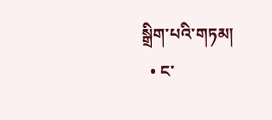སྒྲིག་པའི་གཏམ།
  • ང་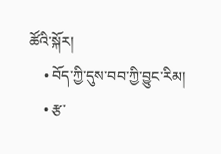ཚོའི་སྐོར།
    • བོད་ཀྱི་དུས་བབ་ཀྱི་བྱུང་རིམ།
    • རྩ་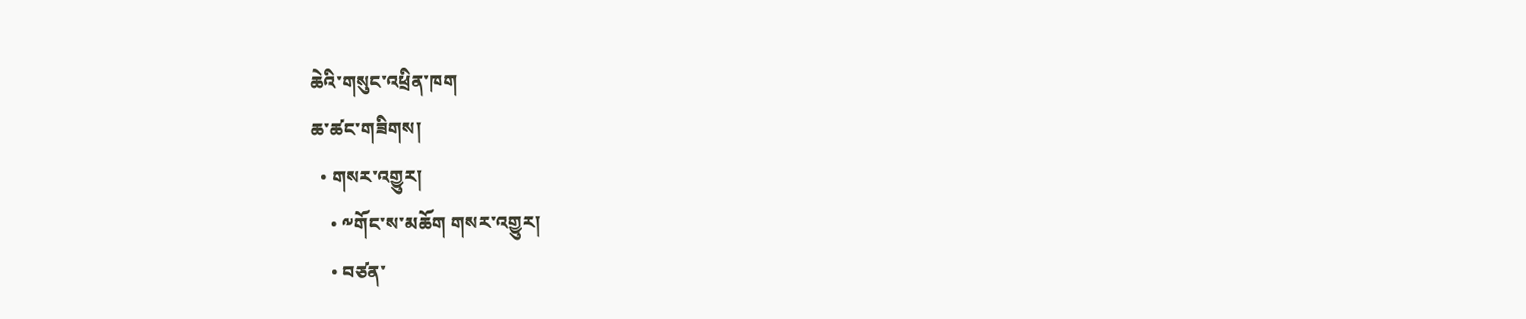ཆེའི་གསུང་འཕྲིན་ཁག
ཆ་ཚང་གཟིགས།
  • གསར་འགྱུར།
    • ༸གོང་ས་མཆོག གསར་འགྱུར།
    • བཙན་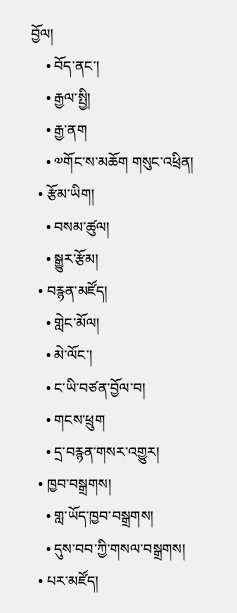བྱོལ།
    • བོད་ནང་།
    • རྒྱལ་སྤྱི།
    • རྒྱ་ནག
    • ༧གོང་ས་མཆོག གསུང་འཕྲིན།
  • རྩོམ་ཡིག།
    • བསམ་ཚུལ།
    • སྒྱུར་རྩོམ།
  • བརྙན་མཛོད།
    • གླེང་མོལ།
    • མེ་ལོང་།
    • ང་ཡི་བཙན་བྱོལ་བ།
    • གངས་ཕྲུག
    • དྲ་བརྙན་གསར་འགྱུར།
  • ཁྱབ་བསྒྲགས།
    • གླ་ཡོད་ཁྱབ་བསྒྲགས།
    • དུས་བབ་ཀྱི་གསལ་བསྒྲགས།
  • པར་མཛོད།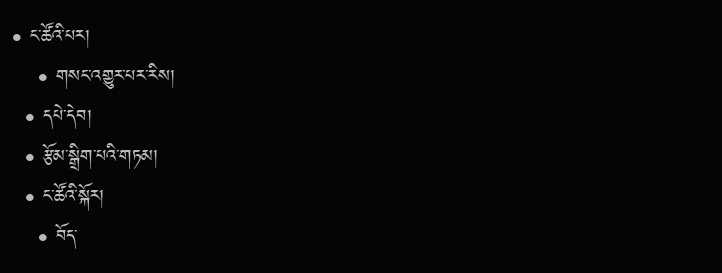• ང་ཚོའི་པར།
    • གསང་འགྱུར་པར་རིས།
  • དཔེ་དེབ།
  • རྩོམ་སྒྲིག་པའི་གཏམ།
  • ང་ཚོའི་སྐོར།
    • བོད་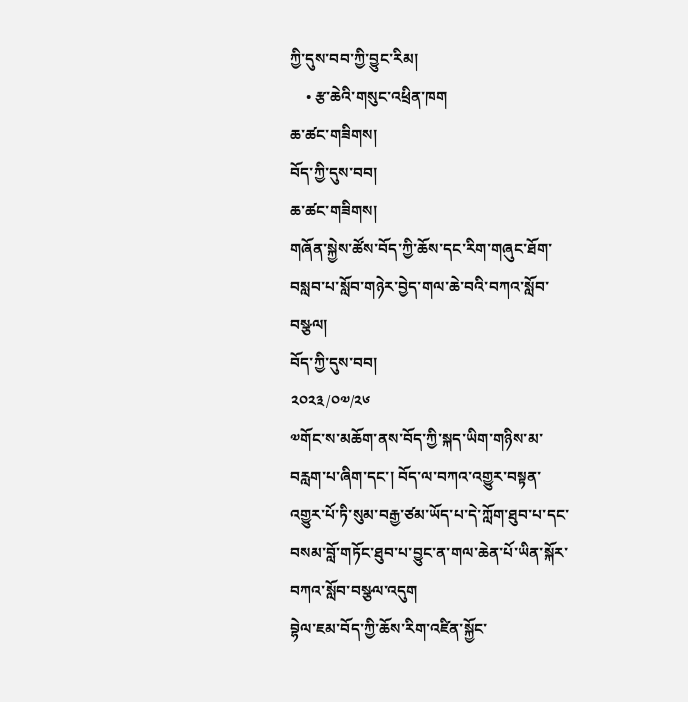ཀྱི་དུས་བབ་ཀྱི་བྱུང་རིམ།
    • རྩ་ཆེའི་གསུང་འཕྲིན་ཁག
ཆ་ཚང་གཟིགས།
བོད་ཀྱི་དུས་བབ།
ཆ་ཚང་གཟིགས།
གཞོན་སྐྱེས་ཚོས་བོད་ཀྱི་ཆོས་དང་རིག་གཞུང་ཐོག་བསླབ་པ་སློབ་གཉེར་བྱེད་གལ་ཆེ་བའི་བཀའ་སློབ་བསྩལ།
བོད་ཀྱི་དུས་བབ།
༢༠༢༣/༠༧/༢༦
༧གོང་ས་མཆོག་ནས་བོད་ཀྱི་སྐད་ཡིག་གཉིས་མ་བརླག་པ་ཞིག་དང་། བོད་ལ་བཀའ་འགྱུར་བསྟན་འགྱུར་པོ་ཏི་སུམ་བརྒྱ་ཙམ་ཡོད་པ་དེ་ཀློག་ཐུབ་པ་དང་བསམ་བློ་གཏོང་ཐུབ་པ་བྱུང་ན་གལ་ཆེན་པོ་ཡིན་སྐོར་བཀའ་སློབ་བསྩལ་འདུག
བྷེལ་ཇམ་བོད་ཀྱི་ཆོས་རིག་འཛིན་སྐྱོང་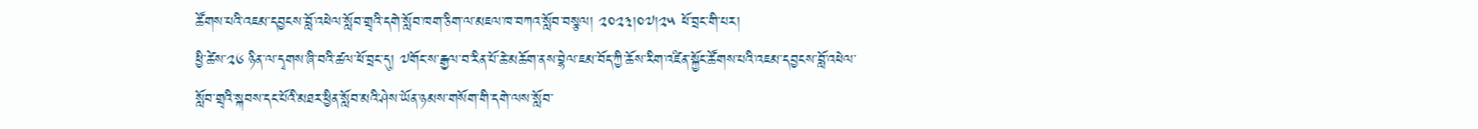ཚོགས་པའི་འཇམ་དབྱངས་བློ་འཕེལ་སློབ་གྲྭའི་དགེ་སློབ་ཁག་ཅིག་ལ་མཇལ་ཁ་བཀའ་སློབ་བསྩལ། ༢༠༢༣།༠༧།༢༥ ཕོ་བྲང་གི་པར།
ཕྱི་ཚེས་༢༦ ཉིན་ལ་དྭགས་ཞི་བའི་ཚལ་ཕོ་བྲང་དུ། ༧གོང་ས་རྒྱལ་བ་རིན་པོ་ཆེ་མཆོག་ནས་བྷེལ་ཇམ་བོད་ཀྱི་ཆོས་རིག་འཛིན་སྐྱོང་ཚོགས་པའི་འཇམ་དབྱངས་བློ་འཕེལ་སློབ་གྲྭའི་སྐབས་དང་པོའི་མཐར་ཕྱིན་སློབ་མའི་ཤེས་ཡོན་ཉམས་གསོག་གི་དགེ་ལས་སློབ་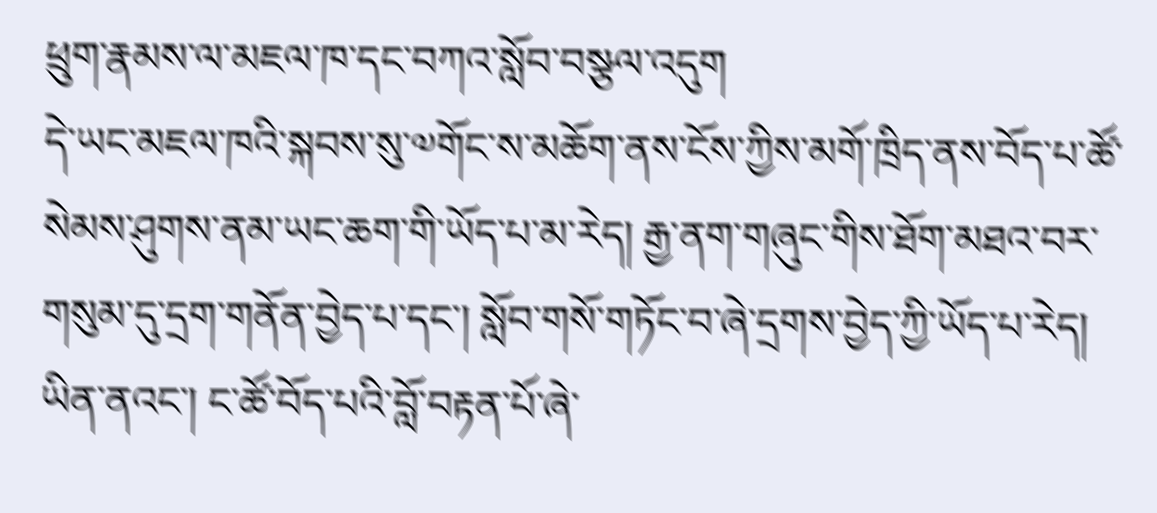ཕྲུག་རྣམས་ལ་མཇལ་ཁ་དང་བཀའ་སློབ་བསྩལ་འདུག
དེ་ཡང་མཇལ་ཁའི་སྐབས་སུ་༧གོང་ས་མཆོག་ནས་ངོས་ཀྱིས་མགོ་ཁྲིད་ནས་བོད་པ་ཚོ་སེམས་ཤུགས་ནམ་ཡང་ཆག་གི་ཡོད་པ་མ་རེད། རྒྱ་ནག་གཞུང་གིས་ཐོག་མཐའ་བར་གསུམ་དུ་དྲག་གནོན་བྱེད་པ་དང་། སློབ་གསོ་གཏོང་བ་ཞེ་དྲགས་བྱེད་ཀྱི་ཡོད་པ་རེད། ཡིན་ནའང་། ང་ཚོ་བོད་པའི་བློ་བརྟན་པོ་ཞེ་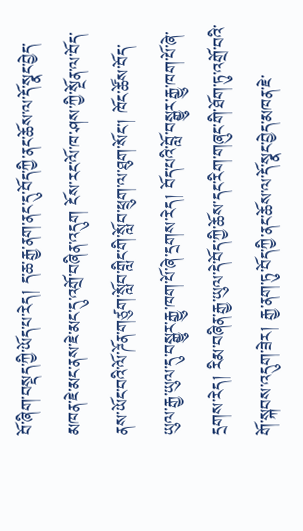བོ་ཞིག་བསྡད་ཀྱི་ཡོད་པ་རེད། ད་ཆ་རྒྱ་ནག་ནང་དུ་བོད་ཀྱི་ནང་ཆོས་ལ་དོ་སྣང་བྱེད་མཁན་ཇེ་མང་ནས་ཇེ་མང་དུ་འགྲོ་བཞིན་འདུག ངོས་རང་ལོ་ཁ་ཤས་ཀྱི་སྔོན་ལ་བོད་ནས་ཡོང་བའི་ལོ་ཌོན་གཙུག་སློབ་གླིང་གི་སློབ་ཕྲུག་ལ་ཐུག་སོང་། ཁོང་ཚོས་བོད་ཡུལ་རྒྱ་ཡུལ་དུ་བསྒྱུར་རྒྱུ་ཁག་པོ་ཞེ་དྲགས་རེད། བོད་པའི་བློ་བསྒྱུར་རྒྱུ་ཁག་པོ་ཞེ་དྲགས་རེད། རིམ་བཞིན་རྒྱ་ཡུལ་དེ་བོད་ཀྱི་ཆོས་དང་རིག་གཞུང་གི་ཐོག་ཏུ་འགྲོ་བའི་གོ་སྐབས་འདུག་ཟེར། རྒྱ་ནག་ཏུ་བོད་ཀྱི་ནང་ཆོས་ལ་དོ་སྣང་བྱེད་མཁན་ཇེ་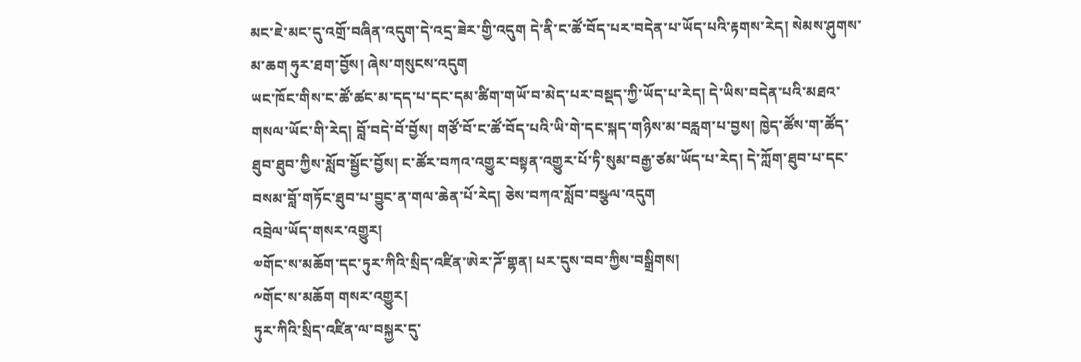མང་ཇེ་མང་དུ་འགྲོ་བཞིན་འདུག་དེ་འདྲ་ཟེར་གྱི་འདུག དེ་ནི་ང་ཚོ་བོད་པར་བདེན་པ་ཡོད་པའི་རྟགས་རེད། སེམས་ཤུགས་མ་ཆག ཧུར་ཐག་བྱོས། ཞེས་གསུངས་འདུག
ཡང་ཁོང་གིས་ང་ཚོ་ཚང་མ་དད་པ་དང་དམ་ཚིག་གཡོ་བ་མེད་པར་བསྡད་ཀྱི་ཡོད་པ་རེད། དེ་ཡིས་བདེན་པའི་མཐའ་གསལ་ཡོང་གི་རེད། བློ་བདེ་བོ་བྱོས། གཙོ་བོ་ང་ཚོ་བོད་པའི་ཡི་གེ་དང་སྐད་གཉིས་མ་བརླག་པ་བྱས། ཁྱེད་ཚོས་ག་ཚོད་ཐུབ་ཐུབ་ཀྱིས་སློབ་སྦྱོང་བྱོས། ང་ཚོར་བཀའ་འགྱུར་བསྟན་འགྱུར་པོ་ཏི་སུམ་བརྒྱ་ཙམ་ཡོད་པ་རེད། དེ་ཀློག་ཐུབ་པ་དང་བསམ་བློ་གཏོང་ཐུབ་པ་བྱུང་ན་གལ་ཆེན་པོ་རེད། ཅེས་བཀའ་སློབ་བསྩལ་འདུག
འབྲེལ་ཡོད་གསར་འགྱུར།
༧གོང་ས་མཆོག་དང་ཏུར་ཀིའི་སྲིད་འཛིན་ཨེར་ཌོ་གྷན། པར་དུས་བབ་ཀྱིས་བསྒྲིགས།
༸གོང་ས་མཆོག གསར་འགྱུར།
ཏུར་ཀིའི་སྲིད་འཛིན་ལ་བསྐྱར་དུ་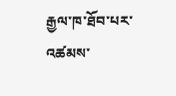རྒྱལ་ཁ་ཐོབ་པར་འཚམས་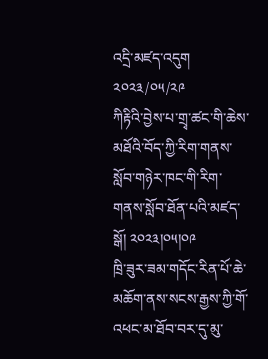འདྲི་མཛད་འདུག
༢༠༢༣/༠༥/༢༩
ཀིརྟིའི་བྱེས་པ་གྲྭ་ཚང་གི་ཆེས་མཐོའི་བོད་ཀྱི་རིག་གནས་སློབ་གཉེར་ཁང་གི་རིག་གནས་སློབ་ཐོན་པའི་མཛད་སྒོ། ༢༠༢༣།༠༥།༠༩
ཁྲི་ཟུར་ཟམ་གདོང་རིན་པོ་ཆེ་མཆོག་ནས་སངས་རྒྱས་ཀྱི་གོ་འཕང་མ་ཐོབ་བར་དུ་མུ་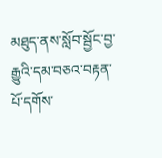མཐུད་ནས་སློབ་སྦྱོང་བྱ་རྒྱུའི་དམ་བཅའ་བརྟན་པོ་དགོས་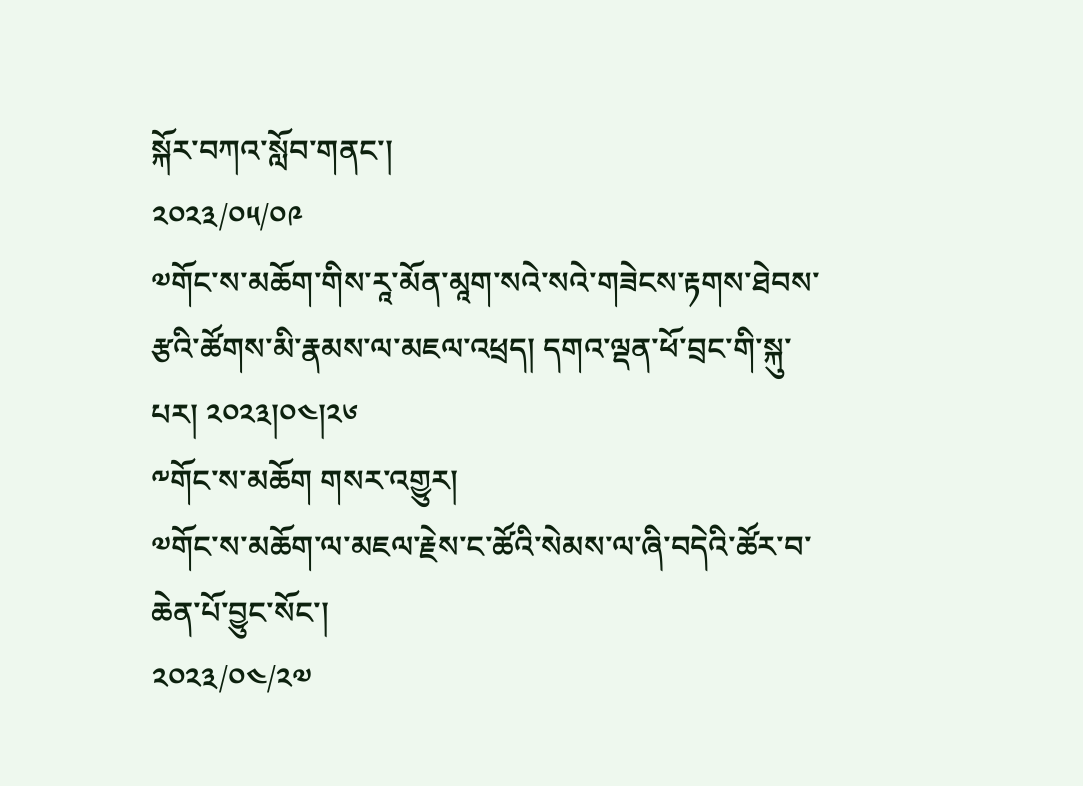སྐོར་བཀའ་སློབ་གནང་།
༢༠༢༣/༠༥/༠༩
༧གོང་ས་མཆོག་གིས་རཱ་མོན་མཱག་སའེ་སའེ་གཟེངས་རྟགས་ཐེབས་རྩའི་ཚོགས་མི་རྣམས་ལ་མཇལ་འཕྲད། དགའ་ལྡན་ཕོ་བྲང་གི་སྐུ་པར། ༢༠༢༣།༠༤།༢༦
༸གོང་ས་མཆོག གསར་འགྱུར།
༧གོང་ས་མཆོག་ལ་མཇལ་རྗེས་ང་ཚོའི་སེམས་ལ་ཞི་བདེའི་ཚོར་བ་ཆེན་པོ་བྱུང་སོང་།
༢༠༢༣/༠༤/༢༧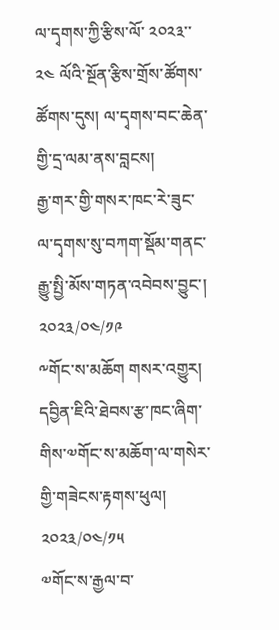ལ་དྭགས་ཀྱི་རྩིས་ལོ་ ༢༠༢༣་་༢༤ ལོའི་སྔོན་རྩིས་གྲོས་ཚོགས་ཚོགས་དུས། ལ་དྭགས་བང་ཆེན་གྱི་དྲ་ལམ་ནས་བླངས།
རྒྱ་གར་གྱི་གསར་ཁང་རེ་ཟུང་ལ་དྭགས་སུ་བཀག་སྡོམ་གནང་རྒྱུ་སྤྱི་མོས་གཏན་འབེབས་བྱུང་།
༢༠༢༣/༠༤/༡༩
༸གོང་ས་མཆོག གསར་འགྱུར།
དབྱིན་ཇིའི་ཐེབས་རྩ་ཁང་ཞིག་གིས་༧གོང་ས་མཆོག་ལ་གསེར་གྱི་གཟེངས་རྟགས་ཕུལ།
༢༠༢༣/༠༤/༡༥
༧གོང་ས་རྒྱལ་བ་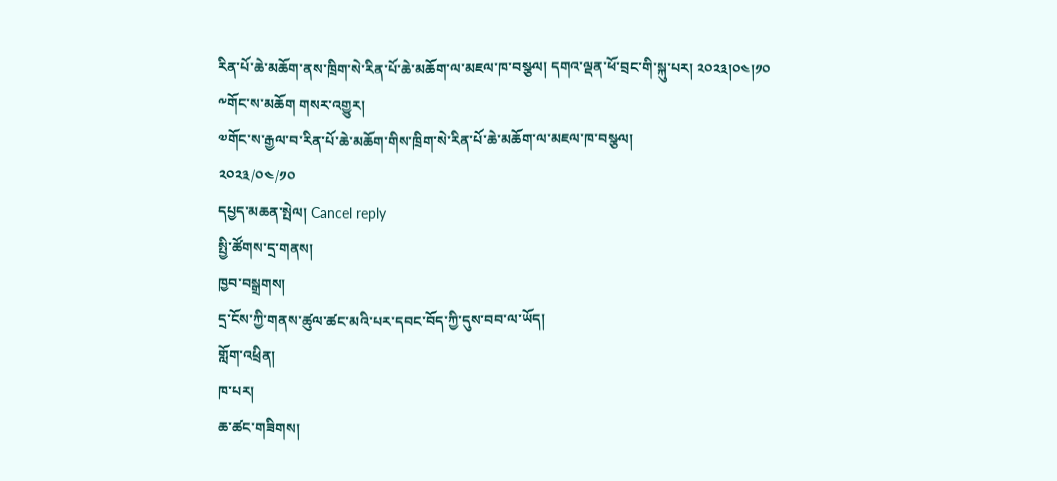རིན་པོ་ཆེ་མཆོག་ནས་ཁྲིག་སེ་རིན་པོ་ཆེ་མཆོག་ལ་མཇལ་ཁ་བསྩལ། དགའ་ལྡན་ཕོ་བྲང་གི་སྐུ་པར། ༢༠༢༣།༠༤།༡༠
༸གོང་ས་མཆོག གསར་འགྱུར།
༧གོང་ས་རྒྱལ་བ་རིན་པོ་ཆེ་མཆོག་གིས་ཁྲིག་སེ་རིན་པོ་ཆེ་མཆོག་ལ་མཇལ་ཁ་བསྩལ།
༢༠༢༣/༠༤/༡༠
དཔྱད་མཆན་སྤེལ། Cancel reply
སྤྱི་ཚོགས་དྲ་གནས།
ཁྱབ་བསྒྲགས།
དྲ་ངོས་ཀྱི་གནས་ཚུལ་ཚང་མའི་པར་དབང་བོད་ཀྱི་དུས་བབ་ལ་ཡོད།
གློག་འཕྲིན།
ཁ་པར།
ཆ་ཚང་གཟིགས།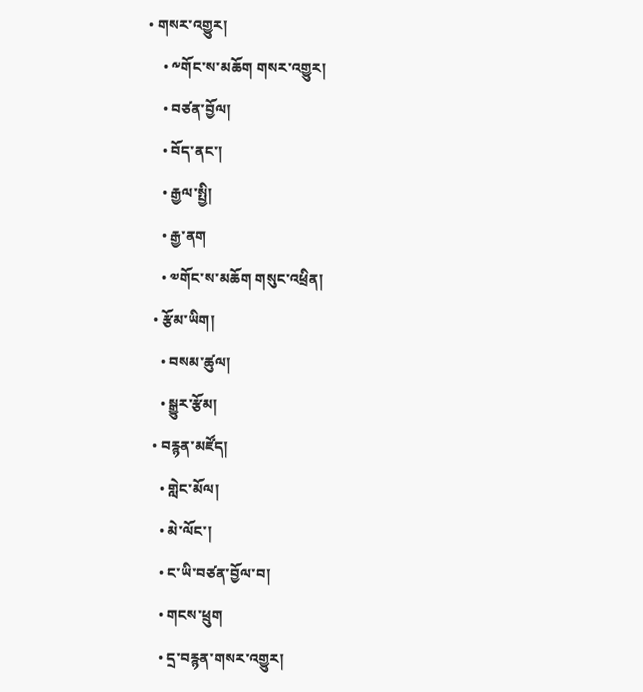• གསར་འགྱུར།
    • ༸གོང་ས་མཆོག གསར་འགྱུར།
    • བཙན་བྱོལ།
    • བོད་ནང་།
    • རྒྱལ་སྤྱི།
    • རྒྱ་ནག
    • ༧གོང་ས་མཆོག གསུང་འཕྲིན།
  • རྩོམ་ཡིག།
    • བསམ་ཚུལ།
    • སྒྱུར་རྩོམ།
  • བརྙན་མཛོད།
    • གླེང་མོལ།
    • མེ་ལོང་།
    • ང་ཡི་བཙན་བྱོལ་བ།
    • གངས་ཕྲུག
    • དྲ་བརྙན་གསར་འགྱུར།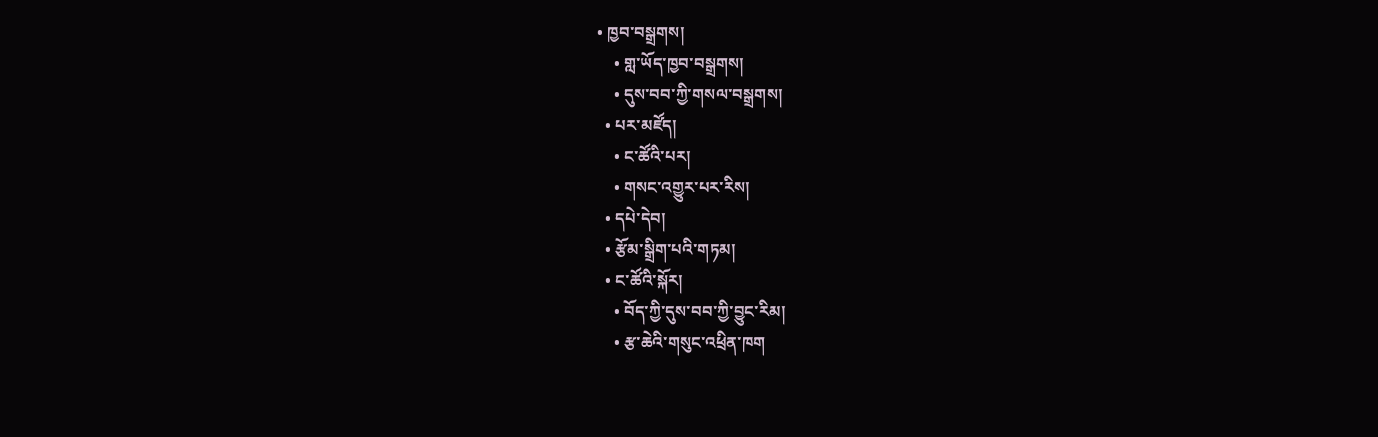• ཁྱབ་བསྒྲགས།
    • གླ་ཡོད་ཁྱབ་བསྒྲགས།
    • དུས་བབ་ཀྱི་གསལ་བསྒྲགས།
  • པར་མཛོད།
    • ང་ཚོའི་པར།
    • གསང་འགྱུར་པར་རིས།
  • དཔེ་དེབ།
  • རྩོམ་སྒྲིག་པའི་གཏམ།
  • ང་ཚོའི་སྐོར།
    • བོད་ཀྱི་དུས་བབ་ཀྱི་བྱུང་རིམ།
    • རྩ་ཆེའི་གསུང་འཕྲིན་ཁག